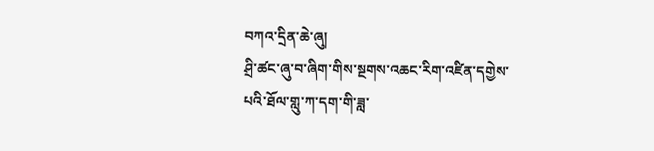བཀའ་དྲིན་ཆེ་ཞུ།
ཤྲི་ཚང་ཞུ་བ་ཞིག་གིས་སྔགས་འཆང་རིག་འཛིན་དགྱེས་པའི་ཐོལ་གླུ་ཀ་དག་གི་ཟླ་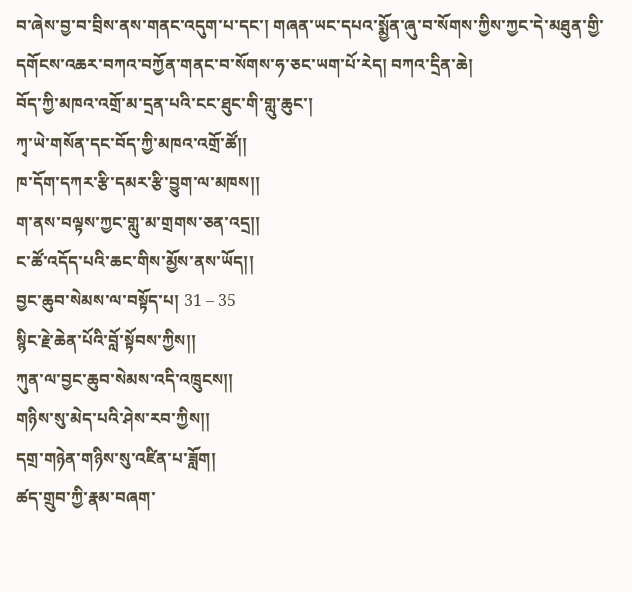བ་ཞེས་བྱ་བ་བྲིས་ནས་གནང་འདུག་པ་དང་། གཞན་ཡང་དཔའ་སྨྱོན་ཞུ་བ་སོགས་ཀྱིས་ཀྱང་དེ་མཐུན་གྱི་དགོངས་འཆར་བཀའ་བཀྱོན་གནང་བ་སོགས་ཧ་ཅང་ཡག་པོ་རེད། བཀའ་དྲིན་ཆེ།
བོད་ཀྱི་མཁའ་འགྲོ་མ་དྲན་པའི་ངང་ཐུང་གི་གླུ་ཆུང་།
ཀྭ་ཡེ་གསོན་དང་བོད་ཀྱི་མཁའ་འགྲོ་ཚོ།།
ཁ་དོག་དཀར་རྩི་དམར་རྩི་བྱུག་ལ་མཁས།།
ག་ནས་བལྟས་ཀྱང་གླུ་མ་གྲགས་ཅན་འདྲ།།
ང་ཚོ་འདོད་པའི་ཆང་གིས་མྱོས་ནས་ཡོད།།
བྱང་ཆུབ་སེམས་ལ་བསྟོད་པ། 31 – 35
སྙིང་རྗེ་ཆེན་པོའི་བློ་སྟོབས་ཀྱིས།།
ཀུན་ལ་བྱང་ཆུབ་སེམས་འདི་འཁྲུངས།།
གཉིས་སུ་མེད་པའི་ཤེས་རབ་ཀྱིས།།
དགྲ་གཉེན་གཉིས་སུ་འཛིན་པ་ཟློག།
ཚད་གྲུབ་ཀྱི་རྣམ་བཞག་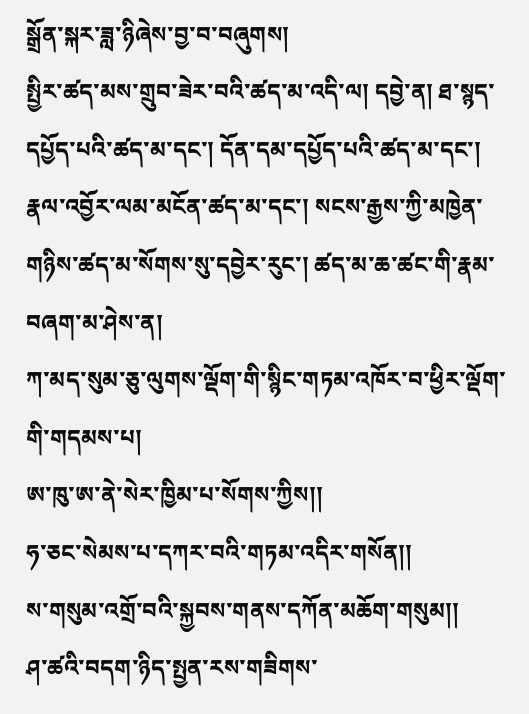སྒྲོན་སྐར་ཟླ་ཉིཞེས་བྱ་བ་བཞུགས།
སྤྱིར་ཚད་མས་གྲུབ་ཟེར་བའི་ཚད་མ་འདི་ལ། དབྱེ་ན། ཐ་སྙད་དཔྱོད་པའི་ཚད་མ་དང་། དོན་དམ་དཔྱོད་པའི་ཚད་མ་དང་། རྣལ་འབྱོར་ལམ་མངོན་ཚད་མ་དང་། སངས་རྒྱས་ཀྱི་མཁྱེན་གཉིས་ཚད་མ་སོགས་སུ་དབྱེར་རུང་། ཚད་མ་ཆ་ཚང་གི་རྣམ་བཞག་མ་ཤེས་ན།
ཀ་མད་སུམ་ཅུ་ལུགས་ལྡོག་གི་སྙིང་གཏམ་འཁོར་བ་ཕྱིར་ལྡོག་གི་གདམས་པ།
ཨ་ཁུ་ཨ་ནེ་སེར་ཁྱིམ་པ་སོགས་ཀྱིས།།
ཧ་ཅང་སེམས་པ་དཀར་བའི་གཏམ་འདིར་གསོན།།
ས་གསུམ་འགྲོ་བའི་སྐྱབས་གནས་དཀོན་མཆོག་གསུམ།།
ཤ་ཚའི་བདག་ཉིད་སྤྱན་རས་གཟིགས་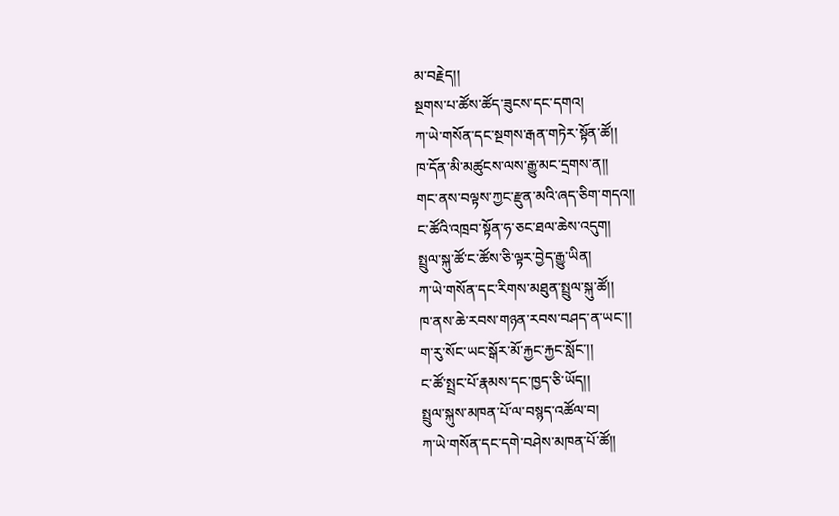མ་བརྗེད།།
སྔགས་པ་ཚོས་ཚོད་ཟུངས་དང་དགའ།
ཀ་ཡེ་གསོན་དང་སྔགས་རྒན་གཏེར་སྟོན་ཚོ།།
ཁ་དོན་མི་མཚུངས་ལས་རྒྱུ་མང་དྲགས་ན།།
གང་ནས་བལྟས་ཀྱང་རྫུན་མའི་ཞད་ཅིག་གདའ།།
ང་ཚོའི་འཁྲབ་སྟོན་ཧ་ཅང་ཐལ་ཆེས་འདུག།
སྤྲུལ་སྐུ་ཚོ་ང་ཚོས་ཅི་ལྟར་བྱེད་རྒྱུ་ཡིན།
ཀ་ཡེ་གསོན་དང་རིགས་མཐུན་སྤྲུལ་སྐུ་ཚོ།།
ཁ་ནས་ཆེ་རབས་གཉན་རབས་བཤད་ན་ཡང་།།
ག་རུ་སོང་ཡང་སྒོར་མོ་རྐྱང་རྐྱང་སློང་།།
ང་ཚོ་སྤྲང་པོ་རྣམས་དང་ཁྱད་ཅི་ཡོད།།
སྤྲུལ་སྐུས་མཁན་པོ་ལ་བསྙད་འཚོལ་བ།
ཀ་ཡེ་གསོན་དང་དགེ་བཤེས་མཁན་པོ་ཚོ།།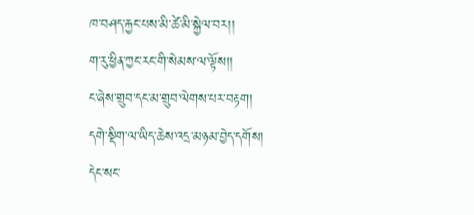ཁ་བཤད་རྐྱང་པས་མི་ཚེ་མི་སྐྱེལ་བར།།
ག་རུ་ཕྱིན་ཀྱང་རང་གི་སེམས་ལ་ལྟོས།།
ང་ཞེས་གྲུབ་དང་མ་གྲུབ་ལེགས་པར་བརྟག།
དགེ་སྡིག་ལ་ཡིད་ཆེས་འདྲ་མཉམ་བྱེད་དགོས།
དེང་སང་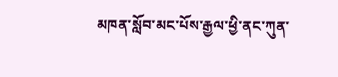མཁན་སློབ་མང་པོས་རྒྱལ་ཕྱི་ནང་ཀུན་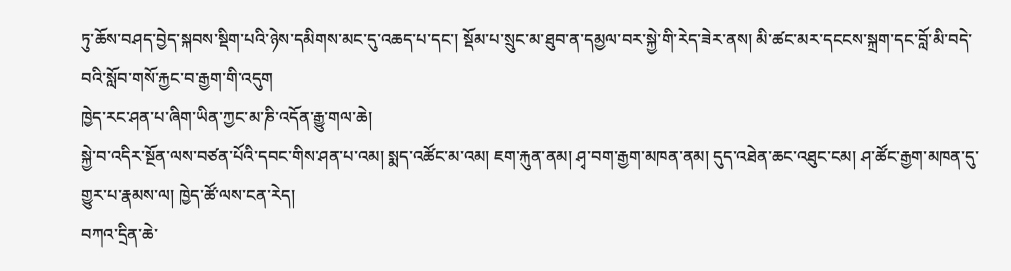ཏུ་ཆོས་བཤད་བྱེད་སྐབས་སྡིག་པའི་ཉེས་དམིགས་མང་དུ་འཆད་པ་དང་། སྡོམ་པ་སྲུང་མ་ཐུབ་ན་དམྱལ་བར་སྐྱེ་གི་རེད་ཟེར་ནས། མི་ཚང་མར་དངངས་སྐྲག་དང་བློ་མི་བདེ་བའི་སློབ་གསོ་རྐྱང་བ་རྒྱག་གི་འདུག
ཁྱེད་རང་ཤན་པ་ཞིག་ཡིན་ཀྱང་མ་ཎི་འདོན་རྒྱུ་གལ་ཆེ།
སྐྱེ་བ་འདིར་སྔོན་ལས་བཙན་པོའི་དབང་གིས་ཤན་པ་འམ། སྨད་འཚོང་མ་འམ། ཇག་རྐུན་ནམ། ཤྭ་བག་རྒྱག་མཁན་ནམ། དུད་འཐེན་ཆང་འཐུང་ངམ། ཤ་ཚོང་རྒྱག་མཁན་དུ་གྱུར་པ་རྣམས་ལ། ཁྱེད་ཚོ་ལས་ངན་རེད།
བཀའ་དྲིན་ཆེ་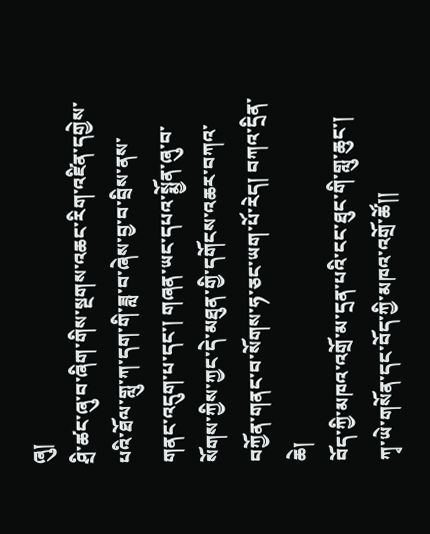ཞུ།
ཤྲི་ཚང་ཞུ་བ་ཞིག་གིས་སྔགས་འཆང་རིག་འཛིན་དགྱེས་པའི་ཐོལ་གླུ་ཀ་དག་གི་ཟླ་བ་ཞེས་བྱ་བ་བྲིས་ནས་གནང་འདུག་པ་དང་། གཞན་ཡང་དཔའ་སྨྱོན་ཞུ་བ་སོགས་ཀྱིས་ཀྱང་དེ་མཐུན་གྱི་དགོངས་འཆར་བཀའ་བཀྱོན་གནང་བ་སོགས་ཧ་ཅང་ཡག་པོ་རེད། བཀའ་དྲིན་ཆེ།
བོད་ཀྱི་མཁའ་འགྲོ་མ་དྲན་པའི་ངང་ཐུང་གི་གླུ་ཆུང་།
ཀྭ་ཡེ་གསོན་དང་བོད་ཀྱི་མཁའ་འགྲོ་ཚོ།།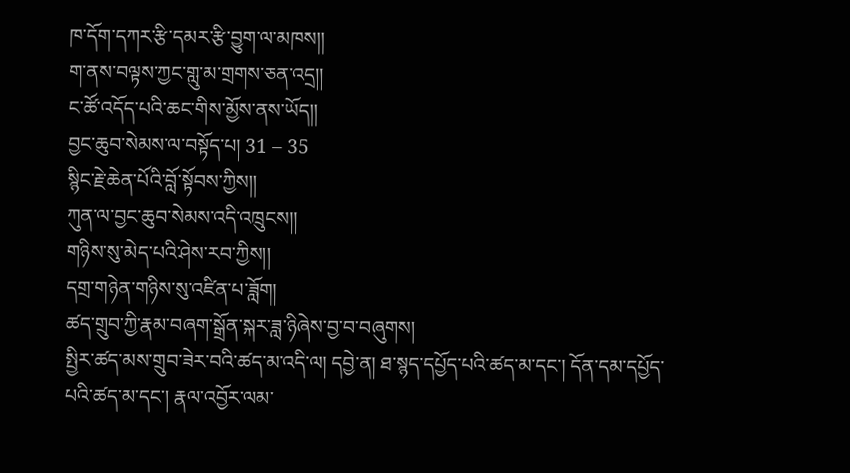ཁ་དོག་དཀར་རྩི་དམར་རྩི་བྱུག་ལ་མཁས།།
ག་ནས་བལྟས་ཀྱང་གླུ་མ་གྲགས་ཅན་འདྲ།།
ང་ཚོ་འདོད་པའི་ཆང་གིས་མྱོས་ནས་ཡོད།།
བྱང་ཆུབ་སེམས་ལ་བསྟོད་པ། 31 – 35
སྙིང་རྗེ་ཆེན་པོའི་བློ་སྟོབས་ཀྱིས།།
ཀུན་ལ་བྱང་ཆུབ་སེམས་འདི་འཁྲུངས།།
གཉིས་སུ་མེད་པའི་ཤེས་རབ་ཀྱིས།།
དགྲ་གཉེན་གཉིས་སུ་འཛིན་པ་ཟློག།
ཚད་གྲུབ་ཀྱི་རྣམ་བཞག་སྒྲོན་སྐར་ཟླ་ཉིཞེས་བྱ་བ་བཞུགས།
སྤྱིར་ཚད་མས་གྲུབ་ཟེར་བའི་ཚད་མ་འདི་ལ། དབྱེ་ན། ཐ་སྙད་དཔྱོད་པའི་ཚད་མ་དང་། དོན་དམ་དཔྱོད་པའི་ཚད་མ་དང་། རྣལ་འབྱོར་ལམ་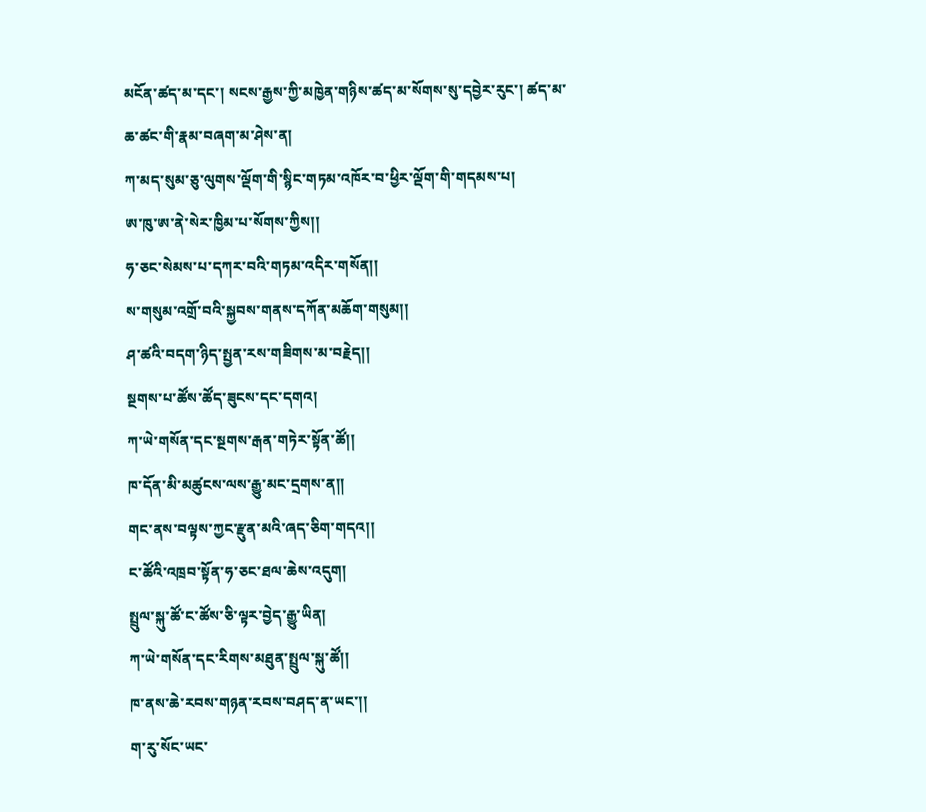མངོན་ཚད་མ་དང་། སངས་རྒྱས་ཀྱི་མཁྱེན་གཉིས་ཚད་མ་སོགས་སུ་དབྱེར་རུང་། ཚད་མ་ཆ་ཚང་གི་རྣམ་བཞག་མ་ཤེས་ན།
ཀ་མད་སུམ་ཅུ་ལུགས་ལྡོག་གི་སྙིང་གཏམ་འཁོར་བ་ཕྱིར་ལྡོག་གི་གདམས་པ།
ཨ་ཁུ་ཨ་ནེ་སེར་ཁྱིམ་པ་སོགས་ཀྱིས།།
ཧ་ཅང་སེམས་པ་དཀར་བའི་གཏམ་འདིར་གསོན།།
ས་གསུམ་འགྲོ་བའི་སྐྱབས་གནས་དཀོན་མཆོག་གསུམ།།
ཤ་ཚའི་བདག་ཉིད་སྤྱན་རས་གཟིགས་མ་བརྗེད།།
སྔགས་པ་ཚོས་ཚོད་ཟུངས་དང་དགའ།
ཀ་ཡེ་གསོན་དང་སྔགས་རྒན་གཏེར་སྟོན་ཚོ།།
ཁ་དོན་མི་མཚུངས་ལས་རྒྱུ་མང་དྲགས་ན།།
གང་ནས་བལྟས་ཀྱང་རྫུན་མའི་ཞད་ཅིག་གདའ།།
ང་ཚོའི་འཁྲབ་སྟོན་ཧ་ཅང་ཐལ་ཆེས་འདུག།
སྤྲུལ་སྐུ་ཚོ་ང་ཚོས་ཅི་ལྟར་བྱེད་རྒྱུ་ཡིན།
ཀ་ཡེ་གསོན་དང་རིགས་མཐུན་སྤྲུལ་སྐུ་ཚོ།།
ཁ་ནས་ཆེ་རབས་གཉན་རབས་བཤད་ན་ཡང་།།
ག་རུ་སོང་ཡང་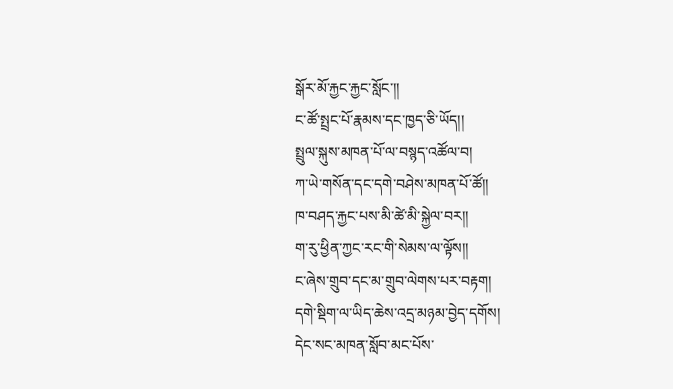སྒོར་མོ་རྐྱང་རྐྱང་སློང་།།
ང་ཚོ་སྤྲང་པོ་རྣམས་དང་ཁྱད་ཅི་ཡོད།།
སྤྲུལ་སྐུས་མཁན་པོ་ལ་བསྙད་འཚོལ་བ།
ཀ་ཡེ་གསོན་དང་དགེ་བཤེས་མཁན་པོ་ཚོ།།
ཁ་བཤད་རྐྱང་པས་མི་ཚེ་མི་སྐྱེལ་བར།།
ག་རུ་ཕྱིན་ཀྱང་རང་གི་སེམས་ལ་ལྟོས།།
ང་ཞེས་གྲུབ་དང་མ་གྲུབ་ལེགས་པར་བརྟག།
དགེ་སྡིག་ལ་ཡིད་ཆེས་འདྲ་མཉམ་བྱེད་དགོས།
དེང་སང་མཁན་སློབ་མང་པོས་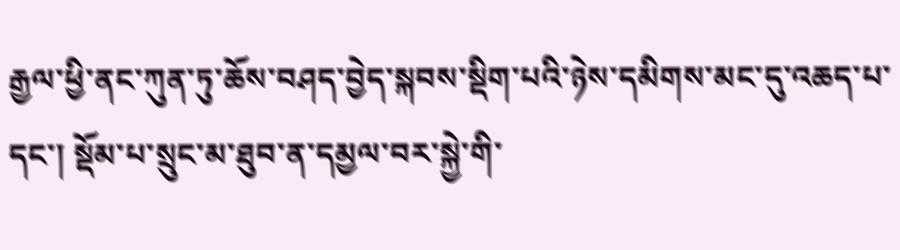རྒྱལ་ཕྱི་ནང་ཀུན་ཏུ་ཆོས་བཤད་བྱེད་སྐབས་སྡིག་པའི་ཉེས་དམིགས་མང་དུ་འཆད་པ་དང་། སྡོམ་པ་སྲུང་མ་ཐུབ་ན་དམྱལ་བར་སྐྱེ་གི་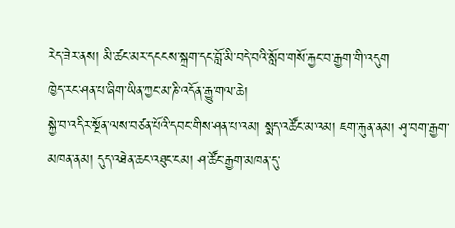རེད་ཟེར་ནས། མི་ཚང་མར་དངངས་སྐྲག་དང་བློ་མི་བདེ་བའི་སློབ་གསོ་རྐྱང་བ་རྒྱག་གི་འདུག
ཁྱེད་རང་ཤན་པ་ཞིག་ཡིན་ཀྱང་མ་ཎི་འདོན་རྒྱུ་གལ་ཆེ།
སྐྱེ་བ་འདིར་སྔོན་ལས་བཙན་པོའི་དབང་གིས་ཤན་པ་འམ། སྨད་འཚོང་མ་འམ། ཇག་རྐུན་ནམ། ཤྭ་བག་རྒྱག་མཁན་ནམ། དུད་འཐེན་ཆང་འཐུང་ངམ། ཤ་ཚོང་རྒྱག་མཁན་དུ་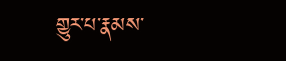གྱུར་པ་རྣམས་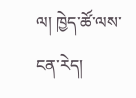ལ། ཁྱེད་ཚོ་ལས་ངན་རེད།